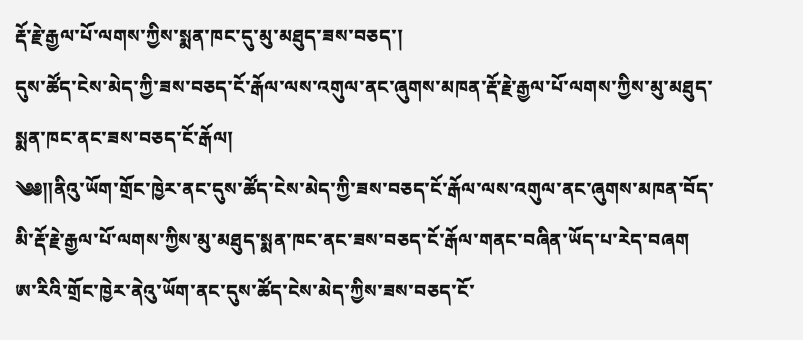རྡོ་རྗེ་རྒྱལ་པོ་ལགས་ཀྱིས་སྨན་ཁང་དུ་མུ་མཐུད་ཟས་བཅད་།
དུས་ཚོད་ངེས་མེད་ཀྱི་ཟས་བཅད་ངོ་རྒོལ་ལས་འགུལ་ནང་ཞུགས་མཁན་རྡོ་རྗེ་རྒྱལ་པོ་ལགས་ཀྱིས་མུ་མཐུད་སྨན་ཁང་ནང་ཟས་བཅད་ངོ་རྒོལ།
༄༅༎ནིའུ་ཡོག་གྲོང་ཁྱེར་ནང་དུས་ཚོད་ངེས་མེད་ཀྱི་ཟས་བཅད་ངོ་རྒོལ་ལས་འགུལ་ནང་ཞུགས་མཁན་བོད་མི་རྡོ་རྗེ་རྒྱལ་པོ་ལགས་ཀྱིས་མུ་མཐུད་སྨན་ཁང་ནང་ཟས་བཅད་ངོ་རྒོལ་གནང་བཞིན་ཡོད་པ་རེད་བཞག
ཨ་རིའི་གྲོང་ཁྱེར་ནེའུ་ཡོག་ནང་དུས་ཚོད་ངེས་མེད་ཀྱིས་ཟས་བཅད་ངོ་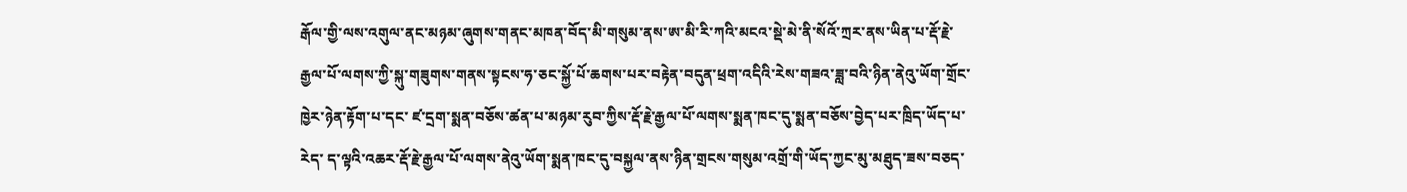རྒོལ་གྱི་ལས་འགུལ་ནང་མཉམ་ཞུགས་གནང་མཁན་བོད་མི་གསུམ་ནས་ཨ་མི་རི་ཀའི་མངའ་སྡེ་མེ་ནི་སོའོ་ཀྲར་ནས་ཡིན་པ་རྡོ་རྗེ་རྒྱལ་པོ་ལགས་ཀྱི་སྐུ་གཟུགས་གནས་སྟངས་ཧ་ཅང་སྐྱོ་པོ་ཆགས་པར་བརྟེན་བདུན་ཕྲག་འདིའི་རེས་གཟའ་ཟླ་བའི་ཉིན་ནེའུ་ཡོག་གྲོང་ཁྱེར་ཉེན་རྟོག་པ་དང་ ཛ་དྲག་སྨན་བཅོས་ཚན་པ་མཉམ་རུབ་ཀྱིས་རྡོ་རྗེ་རྒྱལ་པོ་ལགས་སྨན་ཁང་དུ་སྨན་བཅོས་བྱེད་པར་ཁྲིད་ཡོད་པ་རེད་ ད་ལྟའི་འཆར་རྡོ་རྗེ་རྒྱལ་པོ་ལགས་ནེའུ་ཡོག་སྨན་ཁང་དུ་བསྐྱལ་ནས་ཉིན་གྲངས་གསུམ་འགྲོ་གི་ཡོད་ཀྱང་མུ་མཐུད་ཟས་བཅད་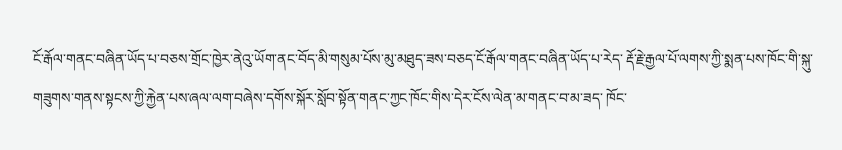ངོ་རྒོལ་གནང་བཞིན་ཡོད་པ་བཅས་གྲོང་ཁྱེར་ནེའུ་ཡོག་ནང་བོད་མི་གསུམ་པོས་མུ་མཐུད་ཟས་བཅད་ངོ་རྒོལ་གནང་བཞིན་ཡོད་པ་རེད་ རྡོ་རྗེ་རྒྱལ་པོ་ལགས་ཀྱི་སྨན་པས་ཁོང་གི་སྐུ་གཟུགས་གནས་སྟངས་ཀྱི་རྐྱེན་པས་ཞལ་ལག་བཞེས་དགོས་སྐོར་སློབ་སྟོན་གནང་ཀྱང་ཁོང་གིས་དེར་ངོས་ལེན་མ་གནང་བ་མ་ཟད་ ཁོང་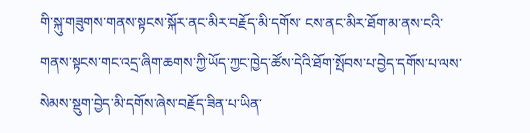གི་སྐུ་གཟུགས་གནས་སྟངས་སྐོར་ནང་མིར་བརྗོད་མི་དགོས་ ངས་ནང་མིར་ཐོག་མ་ནས་ངའི་གནས་སྟངས་གང་འདྲ་ཞིག་ཆགས་ཀྱི་ཡོད་ཀྱང་ཁྱེད་ཚོས་དེའི་ཐོག་སྤོབས་པ་བྱེད་དགོས་པ་ལས་སེམས་སྡུག་བྱེད་མི་དགོས་ཞེས་བརྗོད་ཟིན་པ་ཡིན་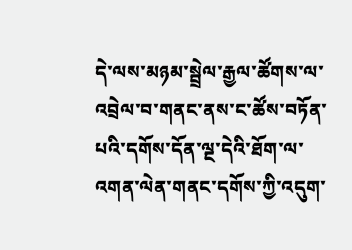དེ་ལས་མཉམ་སྦྲེལ་རྒྱལ་ཚོགས་ལ་འབྲེལ་བ་གནང་ནས་ང་ཚོས་བཏོན་པའི་དགོས་དོན་ལྔ་དེའི་ཐོག་ལ་འགན་ལེན་གནང་དགོས་ཀྱི་འདུག་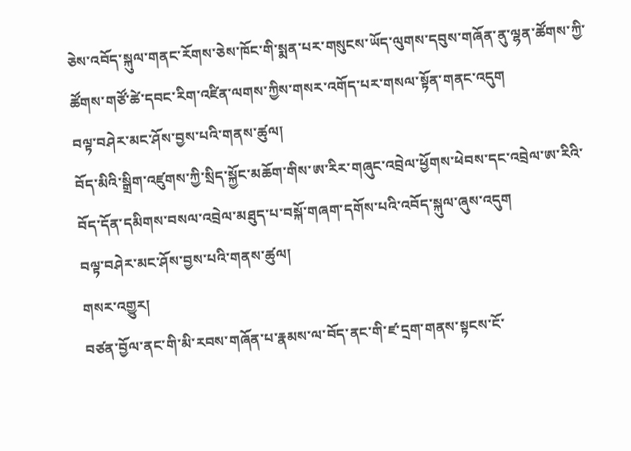ཅེས་འབོད་སྐུལ་གནང་རོགས་ཅེས་ཁོང་གི་སྨན་པར་གསུངས་ཡོད་ལུགས་དབུས་གཞོན་ནུ་ལྷན་ཚོགས་ཀྱི་ཚོགས་གཙོ་ཚེ་དབང་རིག་འཛིན་ལགས་ཀྱིས་གསར་འགོད་པར་གསལ་སྟོན་གནང་འདུག
བལྟ་བཤེར་མང་ཤོས་བྱས་པའི་གནས་ཚུལ།
བོད་མིའི་སྒྲིག་འཛུགས་ཀྱི་སྲིད་སྐྱོང་མཆོག་གིས་ཨ་རིར་གཞུང་འབྲེལ་ཕྱོགས་ཕེབས་དང་འབྲེལ་ཨ་རིའི་བོད་དོན་དམིགས་བསལ་འབྲེལ་མཐུད་པ་བསྐོ་གཞག་དགོས་པའི་འབོད་སྐུལ་ཞུས་འདུག
བལྟ་བཤེར་མང་ཤོས་བྱས་པའི་གནས་ཚུལ།
གསར་འགྱུར།
བཙན་བྱོལ་ནང་གི་མི་རབས་གཞོན་པ་རྣམས་ལ་བོད་ནང་གི་ཛ་དྲག་གནས་སྟངས་ངོ་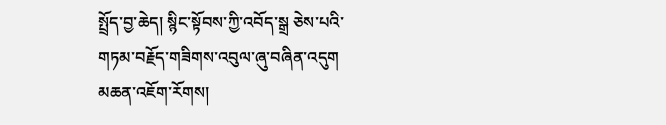སྤྲོད་བྱ་ཆེད། སྙིང་སྟོབས་ཀྱི་འབོད་སྒྲ ཅེས་པའི་གཏམ་བརྗོད་གཟིགས་འབུལ་ཞུ་བཞིན་འདུག
མཆན་འཇོག་རོགས།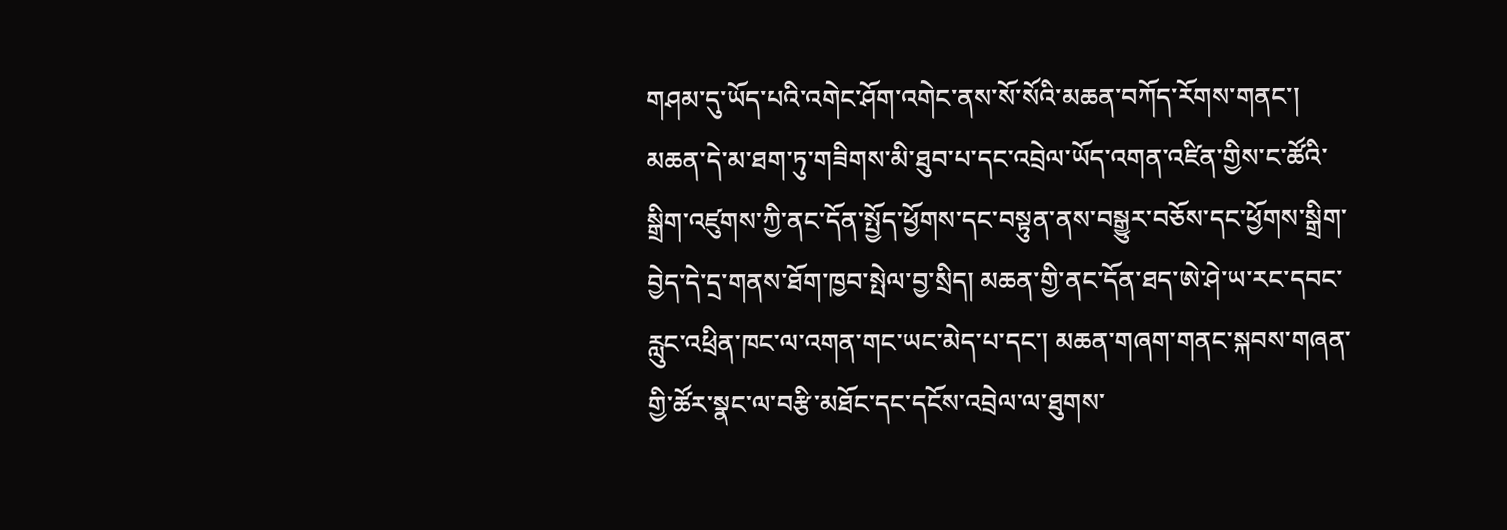གཤམ་དུ་ཡོད་པའི་འགེང་ཤོག་འགེང་ནས་སོ་སོའི་མཆན་བཀོད་རོགས་གནང་། མཆན་དེ་མ་ཐག་ཏུ་གཟིགས་མི་ཐུབ་པ་དང་འབྲེལ་ཡོད་འགན་འཛིན་གྱིས་ང་ཚོའི་སྒྲིག་འཛུགས་ཀྱི་ནང་དོན་སྤྱོད་ཕྱོགས་དང་བསྟུན་ནས་བསྒྱུར་བཅོས་དང་ཕྱོགས་སྒྲིག་བྱེད་དེ་དྲ་གནས་ཐོག་ཁྱབ་སྤེལ་བྱ་སྲིད། མཆན་གྱི་ནང་དོན་ཐད་ཨེ་ཤེ་ཡ་རང་དབང་རླུང་འཕྲིན་ཁང་ལ་འགན་གང་ཡང་མེད་པ་དང་། མཆན་གཞག་གནང་སྐབས་གཞན་གྱི་ཚོར་སྣང་ལ་བརྩི་མཐོང་དང་དངོས་འབྲེལ་ལ་ཐུགས་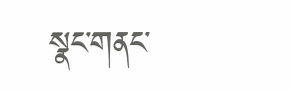སྣང་གནང་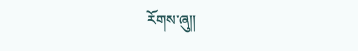རོགས་ཞུ༎